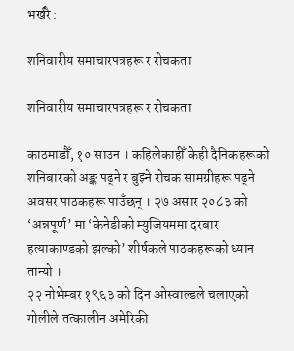भर्खरै :

शनिवारीय समाचारपत्रहरू र रोचकता

शनिवारीय समाचारपत्रहरू र रोचकता

काठमाडौँ, १० साउन । कहिलेकाहीँ केही दैनिकहरूको शनिबारको अङ्क पढ्ने र बुझ्ने रोचक सामग्रीहरू पढ्ने अवसर पाठकहरू पाउँछन् । २७ असार २०८३ को ‘अन्नपूर्ण’ मा ‘केनेडीको म्युजियममा दरबार हत्याकाण्डको झल्को’ शीर्षकले पाठकहरूको ध्यान तान्यो ।
२२ नोभेम्बर १९६३ को दिन ओस्वाल्डले चलाएको गोलीले तत्कालीन अमेरिकी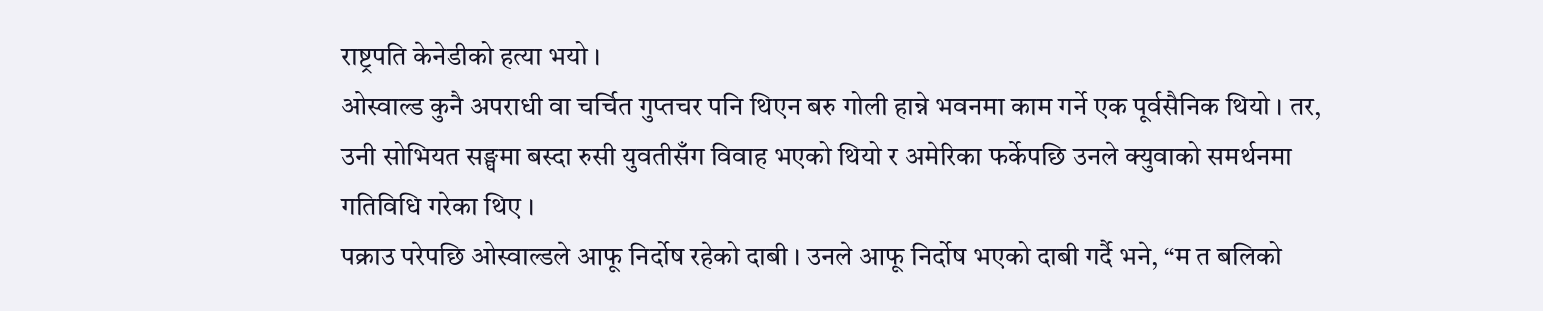राष्ट्रपति केनेडीको हत्या भयो ।
ओस्वाल्ड कुनै अपराधी वा चर्चित गुप्तचर पनि थिएन बरु गोली हान्ने भवनमा काम गर्ने एक पूर्वसैनिक थियो । तर, उनी सोभियत सङ्घमा बस्दा रुसी युवतीसँग विवाह भएको थियो र अमेरिका फर्केपछि उनले क्युवाको समर्थनमा गतिविधि गरेका थिए ।
पक्राउ परेपछि ओस्वाल्डले आफू निर्दोष रहेको दाबी । उनले आफू निर्दोष भएको दाबी गर्दै भने, “म त बलिको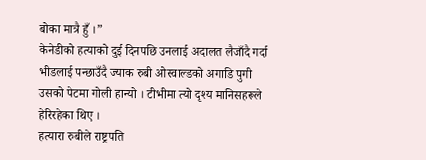बोका मात्रै हुँ ।”
केनेडीको हत्याको दुई दिनपछि उनलाई अदालत लैजाँदै गर्दा भीडलाई पन्छाउँदै ज्याक रुबी ओस्वाल्डको अगाडि पुगी उसको पेटमा गोली हान्यो । टीभीमा त्यो दृश्य मानिसहरूले हेरिरहेका थिए ।
हत्यारा रुबीले राष्ट्रपति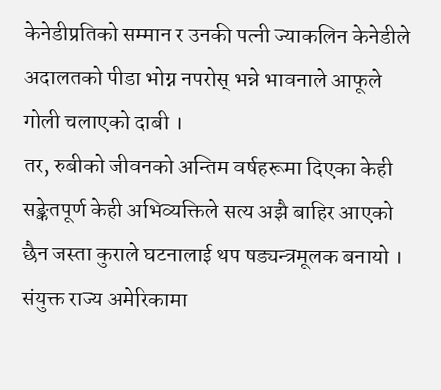केनेडीप्रतिको सम्मान र उनकी पत्नी ज्याकलिन केनेडीले अदालतको पीडा भोग्न नपरोस् भन्ने भावनाले आफूले गोली चलाएको दाबी ।
तर, रुबीको जीवनको अन्तिम वर्षहरूमा दिएका केही सङ्केतपूर्ण केही अभिव्यक्तिले सत्य अझै बाहिर आएको छैन जस्ता कुराले घटनालाई थप षड्यन्त्रमूलक बनायो ।
संयुक्त राज्य अमेरिकामा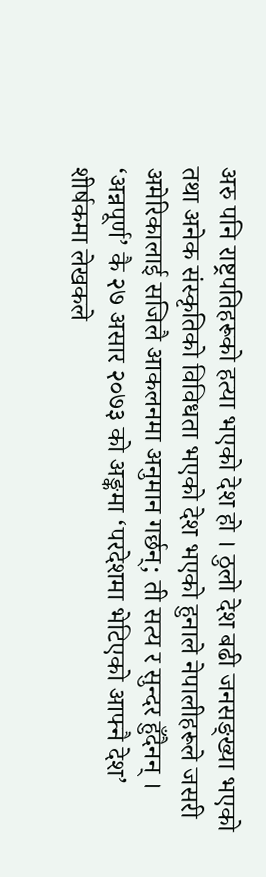अरु पनि राष्ट्रपतिहरूको हत्या भएको देश हो । ठुलो देश बढी जनसङ्ख्या भएको तथा अनेक संस्कृतिको विविधता भएको देश भएको हुनाले नेपालीहरूले जसरी अमेरिकालाई सजिलै आकलनमा अनुमान गर्छन्; ती सत्य र सुन्दर हुँदैनन् ।
‘अन्नपूर्ण’ कै २७ असार २०७३ को अङ्कमा ‘परदेशमा भेटिएको आफ्नै देश’ शीर्षकमा लेखकले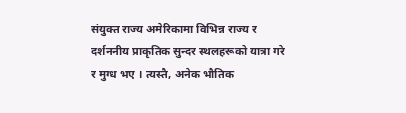संयुक्त राज्य अमेरिकामा विभिन्न राज्य र दर्शननीय प्राकृतिक सुन्दर स्थलहरूको यात्रा गरे र मुग्ध भए । त्यस्तै, अनेक भौतिक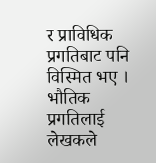र प्राविधिक प्रगतिबाट पनि विस्मित भए । भौतिक प्रगतिलाई लेखकले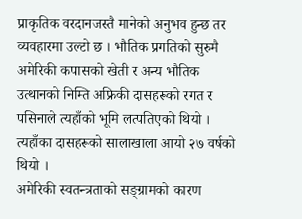प्राकृतिक वरदानजस्तै मानेको अनुभव हुन्छ तर व्यवहारमा उल्टो छ । भौतिक प्रगतिको सुरुमै अमेरिकी कपासको खेती र अन्य भौतिक उत्थानको निम्ति अफ्रिकी दासहरूको रगत र पसिनाले त्यहाँको भूमि लत्पतिएको थियो । त्यहाँका दासहरूको सालाखाला आयो २७ वर्षको थियो ।
अमेरिकी स्वतन्त्रताको सङ्ग्रामको कारण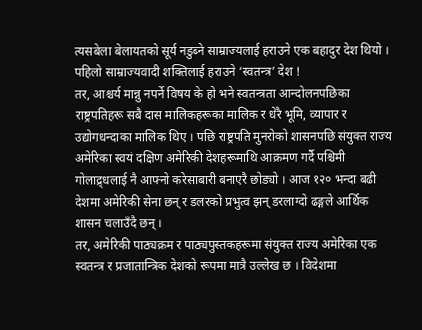त्यसबेला बेलायतको सूर्य नडुब्ने साम्राज्यलाई हराउने एक बहादुर देश थियो । पहिलो साम्राज्यवादी शक्तिलाई हराउने ‘स्वतन्त्र’ देश !
तर, आश्चर्य मान्नु नपर्ने विषय के हो भने स्वतन्त्रता आन्दोलनपछिका राष्ट्रपतिहरू सबै दास मालिकहरूका मालिक र धेरै भूमि, व्यापार र उद्योगधन्दाका मालिक थिए । पछि राष्ट्रपति मुनरोको शासनपछि संयुक्त राज्य अमेरिका स्वयं दक्षिण अमेरिकी देशहरूमाथि आक्रमण गर्दै पश्चिमी गोलाद्र्धलाई नै आफ्नो करेसाबारी बनाएरै छोड्यो । आज १२० भन्दा बढी देशमा अमेरिकी सेना छन् र डलरको प्रभुत्व झन् डरलाग्दो ढङ्गले आर्थिक शासन चलाउँदै छन् ।
तर, अमेरिकी पाठ्यक्रम र पाठ्यपुस्तकहरूमा संयुक्त राज्य अमेरिका एक स्वतन्त्र र प्रजातान्त्रिक देशको रूपमा मात्रै उल्लेख छ । विदेशमा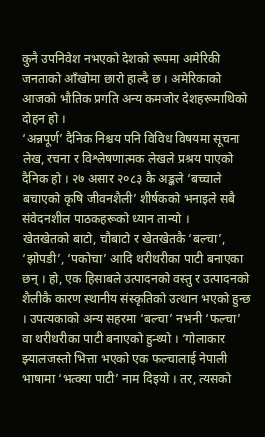कुनै उपनिवेश नभएको देशको रूपमा अमेरिकी जनताको आँखोमा छारो हाल्दै छ । अमेरिकाको आजको भौतिक प्रगति अन्य कमजोर देशहरूमाथिको दोहन हो ।
‘अन्नपूर्ण’ दैनिक निश्चय पनि विविध विषयमा सूचना लेख, रचना र विश्लेषणात्मक लेखले प्रश्रय पाएको दैनिक हो । २७ असार २०८३ कै अङ्कले ‘बच्चाले बचाएको कृषि जीवनशैली’ शीर्षकको भनाइले सबै संवेदनशील पाठकहरूको ध्यान तान्यो ।
खेतखेतको बाटो, चौबाटो र खेतखेतकै ‘बल्चा’, ‘झोपडी’, ‘पकोचा’ आदि थरीथरीका पाटी बनाएका छन् । हो, एक हिसाबले उत्पादनको वस्तु र उत्पादनको शैलीकै कारण स्थानीय संस्कृतिको उत्थान भएको हुन्छ । उपत्यकाको अन्य सहरमा ‘बल्चा’ नभनी ‘फल्चा’ वा थरीथरीका पाटी बनाएको हुन्थ्यो । ‘गोलाकार झ्यालजस्तो भित्ता भएको एक फल्चालाई नेपाली भाषामा ‘भत्क्या पाटी’ नाम दिइयो । तर, त्यसको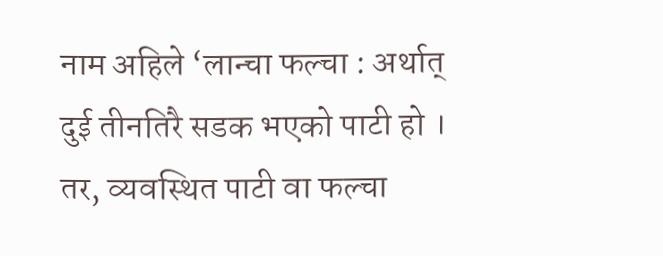नाम अहिले ‘लान्चा फल्चा : अर्थात् दुई तीनतिरै सडक भएको पाटी हो । तर, व्यवस्थित पाटी वा फल्चा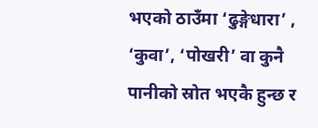भएको ठाउँमा ‘ढुङ्गेधारा’ , ‘कुवा’, ‘पोखरी’ वा कुनै पानीको स्रोत भएकै हुन्छ र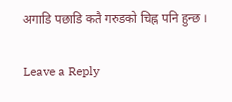अगाडि पछाडि कतै गरुडको चिह्न पनि हुन्छ ।

Leave a Reply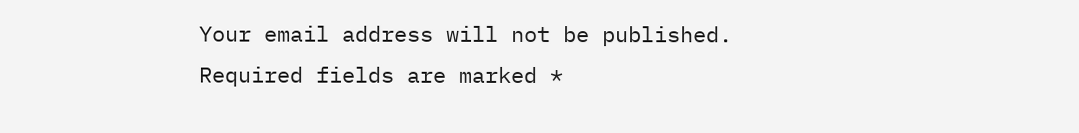Your email address will not be published. Required fields are marked *